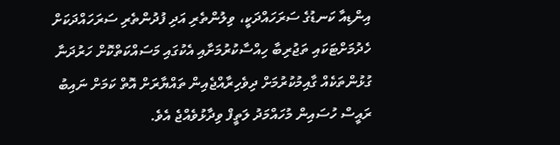އިންޑިއާ ކަނޑުގެ ސަރަހައްދަކީ، ވިލުންތެރި އަދި ފުދުންތެރި ސަރަހައްދަކަށް ހެދުމަށްޓަކައި ތަޖުރިބާ ހިއްސާކުރުމަށާއި އެކުގައި މަސައްކަތްކޮށް ހަރުދަނާ ގުޅުންތަކެއް ގާއިމުކުރުމަށް ދިވެހިރާއްޖެއިން ތައްޔާރަށް އޮތް ކަމަށް ނައިބު ރައީސް ހުސައިން މުހައްމަދު ލަތީފް ވިދާޅުވެއްޖެ އެވެ.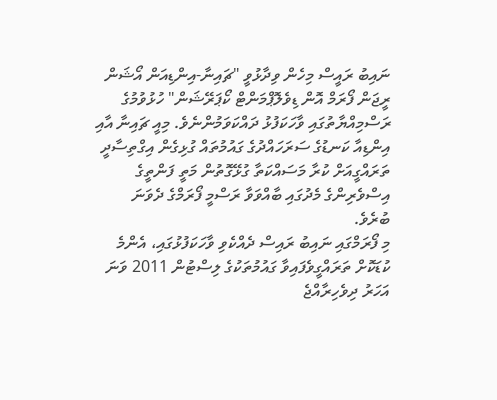ނައިބު ރައީސް މިހެން ވިދާޅުވީ "ޗައިނާ-އިންޑިއަން އޯޝަން ރީޖަން ފޯރަމް އޮން ޑިވެލޮޕްމަންޓް ކޯޕަރޭޝަން" ހުޅުވުމުގެ ރަސްމިއްޔާތުގައި ވާހަކަފުޅު ދައްކަވަމުންނެވެ. މިއީ ޗައިނާ އާއި އިންޑިއާ ކަނޑުގެ ސަރަހައްދުގެ ގައުމުތައް ގުޅިގެން އިގްތިސާދީ ތަރައްގީއަށް ކުރާ މަސައްކަތާ ގުޅޭގޮތުން މަތީ ފަންތީގެ އިސްވެރިންގެ މެދުގައި ބާއްވަވާ ރަސްމީ ފޯރަމްގެ ދެވަނަ ބުރެވެ.
މި ފޯރަމްގައި ނައިބު ރައިސް ދެއްކެވި ވާހަކަފުޅުގައި، އެންމެ ކުޑަކޮށް ތަރައްގީވެފައިވާ ގައުމުތަކުގެ ލިސްޓުން 2011 ވަނަ އަހަރު ދިވެހިރާއްޖެ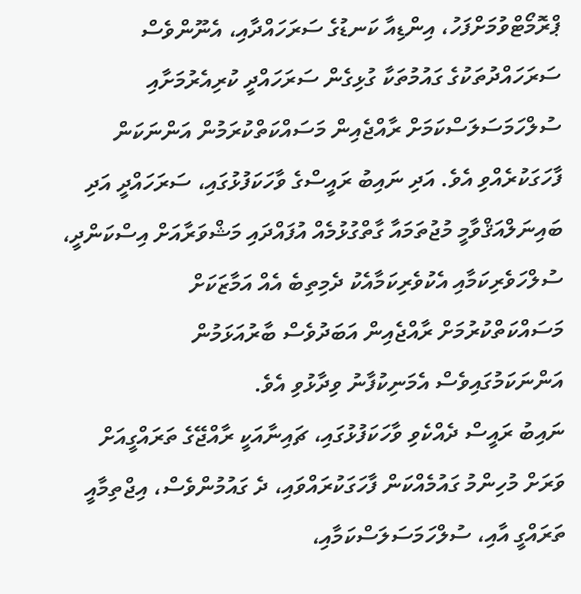ޕްރޮމޯޓްވުމަށްފަހު، އިންޑިއާ ކަނޑުގެ ސަރަހައްދާއި، އެނޫންވެސް ސަރަހައްދުތަކުގެ ގައުމުތަކާ ގުޅިގެން ސަރަހައްދީ ކުރިއެރުމަށާއި ސުލްހަމަސަލަސްކަމަށް ރާއްޖެއިން މަސައްކަތްކުރަމުން އަންނަކަން ފާހަގަކުރެއްވި އެވެ. އަދި ނައިބު ރައީސްގެ ވާހަކަފުޅުގައި، ސަރަހައްދީ އަދި ބައިނަލްއަޤްވާމީ މުޖުތަމައާ ގާތްގުޅުމެއް އުފައްދައި މަޝްވަރާއަށް އިސްކަންދީ، ސުލްހަވެރިކަމާއި އެކުވެރިކަމާއެކު ދެމިތިބެ އެއް އަމާޒަކަށް މަސައްކަތްކުރުމަށް ރާއްޖެއިން އަބަދުވެސް ބާރުއަޅަމުން އަންނަކަމުގައިވެސް އެމަނިކުފާނު ވިދާޅުވި އެވެ.
ނައިބު ރައީސް ދެއްކެވި ވާހަކަފުޅުގައި، ޗައިނާއަކީ ރާއްޖޭގެ ތަރައްގީއަށް ވަރަށް މުހިންމު ގައުމެއްކަން ފާހަގަކުރައްވައި، ދެ ގައުމުންވެސް، އިޖްތިމާއީ ތަރައްގީ އާއި، ސުލްހަމަސަލަސްކަމާއި،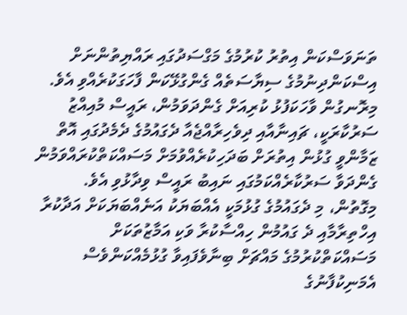ތަނަވަސްކަން އިތުރު ކުރުމުގެ މަގްސަދުގައި ރައްޔިތުންނަށް އިސްކަންދިނުމުގެ ސިޔާސަތެއް ގެންގުޅޭކަން ފާހަގަކުރެއްވި އެވެ.
މިރޮނގުން ވާހަކަފުޅު ކުރިއަށް ގެންދަވަމުން، ރައީސް މުއިއްޒު ސަރުކާރަކީ، ޗައިނާއާއި ދިވެހިރާއްޖެއާ ދެގައުމުގެ ދެމެދުގައި އޮތް ޒަމާންވީ ގުޅުން އިތުރަށް ބަދަހިކުރެއްވުމަށް މަސައްކަތްކުރައްވަމުން ގެންދަވާ ސަރުކާރެއްކަމުގައި ނައިބު ރައީސް ވިދާޅުވި އެވެ. މިގޮތުން، މި ދެގައުމުގެ ގުޅުމަކީ އެއްބަޔަކު އަނެއްބަޔަކަށް އަދާކުރާ އިހްތިރާމާއި ދެ ގައުމުން ހިއްސާކުރާ ވަކި އަމާޒުތަކަށް މަސައްކަތްކުރުމުގެ މައްޗަށް ބިނާވެފައިވާ ގުޅުމެއްކަންވެސް އެމަނިކުފާނުގެ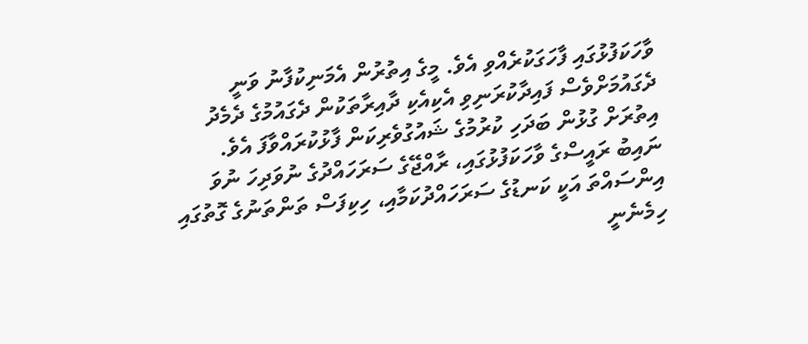ވާހަކަފުޅުގައި ފާހަގަކުރެއްވި އެވެ. މީގެ އިތުރުން އެމަނިކުފާނު ވަނީ ދެގައުމަށްވެސް ފައިދާކުރަނިވި އެކިއެކި ދާއިރާތަކުން ދެގައުމުގެ ދެމެދު އިތުރަށް ގުޅުން ބަދަހި ކުރުމުގެ ޝައުގުވެރިކަން ފާޅުކުރައްވާފަ އެވެ.
ނައިބު ރައީސްގެ ވާހަކަފުޅުގައި، ރާއްޖޭގެ ސަރަހައްދުގެ ނުވަދިހަ ނުވަ އިންސައްތަ އަކީ ކަނޑުގެ ސަރަހައްދުކަމާއި، ހިކިފަސް ތަންތަނުގެ ގޮތުގައި ހިމެނެނީ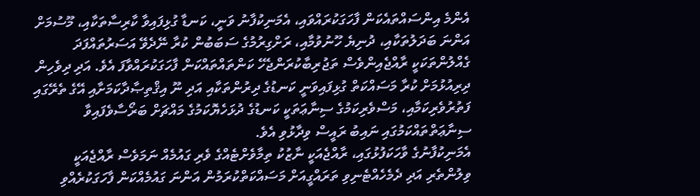އެންމެ އިންސައްތައެކަން ފާހަގަކުރައްވައި، އެމަނިކުފާނު ވަނީ، ކަނޑާ ގުޅިފައިވާ ކާރިސާތަކާއި، މޫސުމަށް އަންނަ ބަދަލުތަކާއި، ދުނިޔެ ހޫނުވުމާއި، ރަށްގިރުމުގެ ސަބަބުން ކުރާ ނޭދެވޭ އަސަރުތައްފަދަ ގެއްލުންތަކަކީ ރާއްޖެއިންވެސް ތަޖުރިބާކުރަންޖެހޭ ކަންތައްތައްކަން ފާހަގަކުރައްވާފަ އެވެ. އަދި ދިވެހިން ދިރިއުޅުމަށް ކުރާ މަސައްކަތް ގުޅިފައިވަނީ ކަނޑުގެ ދިރުންތަކާއި އަދި ނޫ އިޤްތިޞާދާކަމަށާއި އޭގެ ތެރޭގައި ފަތުރުވެރިކަމާއި، މަސްވެރިކަމުގެ ސިނާޢަތަކީ ކަނޑުގެ ދުޅަހެޔޮކަމުގެ މައްޗަށް ބަރޯސާވެފައިވާ ސިނާޢަތްތައްކަމުގައި ނައިބު ރައީސް ވިދާޅުވި އެވެ.
އެމަނިކުފާނުގެ ވާހަކަފުޅުގައި، ރާއްޖެއަކީ ނާޒުކު ތިމާވެށްޓެއްގެ ވެރި ގައުމެއް ނަމަވެސް ރާއްޖެއަކީ ވިލުންތެރި އަދި ދެމެހެއްޓެނިވި ތަރައްގީއަށް މަސައްކަތްކުރަމުން އަންނަ ގައުމެއްކަން ފާހަގަކުރެއްވި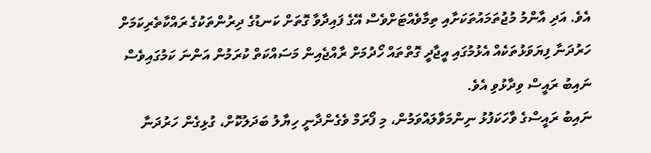އެވެ. އަދި އާންމު މުޖުތަމައުތަކަށާއި ތިމާވެއްޓަށްވެސް އޭގެ ފައިދާވާ ގޮތަށް ކަނޑުގެ ދިރުންތަކުގެ ރައްކާތެރިކަމަށް ހަރުދަނާ ފިޔަވަޅުތަކެއް އެޅުމުގައި އީޖާދީ ގޮތްތައް ހޯދުމަށް ރާއްޖެއިން މަސައްކަތް ކުރަމުން އަންނަ ކަމުގައިވެސް ނައިބު ރައީސް ވިދާޅުވި އެވެ.
ނައިބު ރައީސްގެ ވާހަކަފުޅު ނިންމަވާލައްވަމުން، މި ފޯރަމް ވެގެންދާނީ ހިޔާލު ބަދަލުކޮށް، ގުޅިގެން ހަރުދަނާ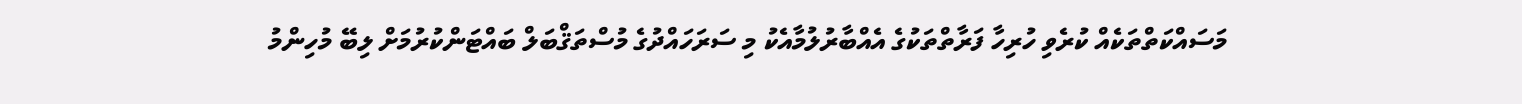މަސައްކަތްތަކެއް ކުރެވި ހުރިހާ ފަރާތްތަކުގެ އެއްބާރުލުމާއެކު މި ސަރަހައްދުގެ މުސްތަޤްބަލް ބައްޓަންކުރުމަށް ލިބޭ މުހިންމު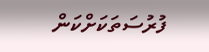ފުރުސަތަކަށްކަން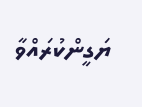ޔަގީންކުރައްވާ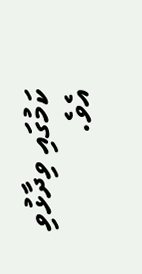ކަމުގައި ވިދާޅުވި އެވެ.